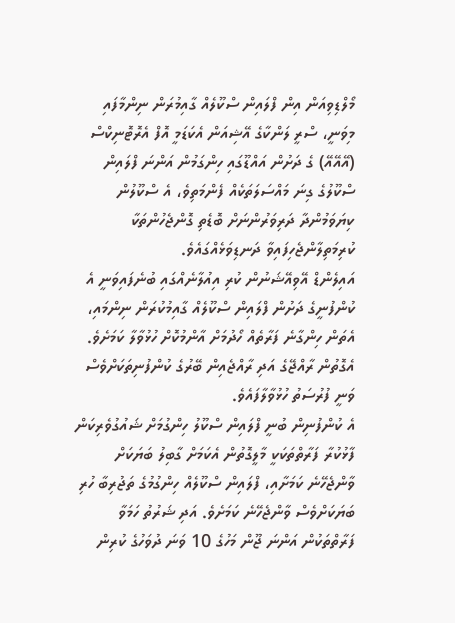މޯލްޑިވިއަން އިން ފްލައިން ސްކޫލެއް ގާއިމުރަން ނިންމާފައި މިވަނީ، ސްރީ ލަންކާގެ އޭޝިއަން އެކަޑަމީ އޮފް އެރޮޓޮނިކްސް (އޭއޭއޭ) ގެ ދަށުން އައްޑޫގައި ހިންގަމުން އަންނަ ފްލައިން ސްކޫލުގެ ގިނަ މައްސަލަތަކެއް ފެންމަތިވެ، އެ ސްކޫލުން ކިޔަވަމުންދާ ދަރިވަރުންނަށް ބޮޑެތި ގޮންޖެހުންތަކާ ކުރިމަތިލާންޖެހިފައިވާ ދަނޑިވަޅެއްގައެވެ.
އައިލެންޑް އޭވިއޭޝަނުން ކުރި އިއުލާނެއްގައި ބުނެފައިވަނީ އެ ކުންފުނީގެ ދަށުން ފްލައިން ސްކޫލެއް ގާއިމުކުރަން ނިންމައި، އެތަން ހިންގާނެ ފަރާތެއް ހޯދުމަށް އާންމުކޮށް ހުޅުވާލާ ކަމަށެވެ. އެގޮތުން ރާއްޖޭގެ އަދި ރާއްޖެއިން ބޭރުގެ ކުންފުނިތަކަށްވެސް ވަނީ ފުރުސަތު ހުޅުވާލާފައެވެ.
އެ ކުންފުނިން ބުނީ ފްލައިން ސްކޫލު ހިންގުމަށް ޝައުގުވެރިކަން ފާޅުކުރާ ފަރާތްތަކަކީ މާލީގޮތުން އެކަމަށް ގާބިލު ބަޔަކަށް ވާންޖެހޭނެ ކަމަށާއި، ފްލައިން ސްކޫލެއް ހިންގުމުގެ ތަޖުރިބާ ހުރި ބަޔަކަށްވެސް ވާންޖެހޭނެ ކަމަށެވެ. އަދި ޝަރުތު ހަމަވާ ފަރާތްތަކުން އަންނަ ޖޫން މަހުގެ 10 ވަނަ ދުވަހުގެ ކުރިން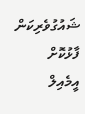ޝައުގުވެރިކަން ފާޅުކޮށް އީމެއިލް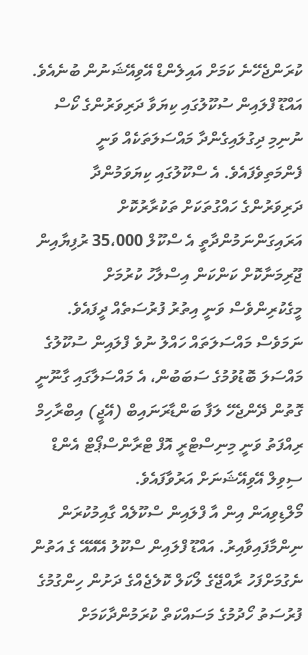ކުރަންޖެހޭނެ ކަމަށް އައިލެންޑް އޭވިއޭޝަނުން ބުނެއެވެ.
އައްޑޫ ފްލައިން ސުކޫލުގައި ކިޔަވާ ދަރިވަރުންގެ ކޯސް ނުނިމި ދިގުލައިގެންދާ މައްސަލަތަކެއް ވަނީ ފެންމަތިވެފައެވެ. އެ ސްކޫލުގައި ކިޔަވަމުންދާ ދަރިވަރުންގެ ހައްގުތަކަށް ތަކުރާރުކޮށް އަރައިގަންނަމުންދާތީ އެ ސްކޫލް 35،000 ރުފިޔާއިން ޖޫރިމަނާކޮށް ކަންކަން އިސްލާހު ކުރުމަށް މީގެކުރިންވެސް ވަނީ އިތުރު ފުރުސަތެއް ދީފައެވެ. ނަމަވެސް މައްސަލަތައް ހައްލު ނުވެ ފްލައިން ސުކޫލުގެ މައްސަލަ ބޮޑުވުމުގެ ސަބަބުން، އެ މައްސަލާގައި ގާނޫނީ ގޮތުން ދޭންޖެހޭ ލަފާ ބަންޑާރަނައިބް (އޭޖީ) އިބްރާހިމް ރިއްފަތު ވަނީ މިނިސްޓްރީ އޮފް ޓްރާންސްޕޯޓް އެންޑް ސިވިލް އޭވިއޭޝަނަށް އަރުވާފައެވެ.
މޯލްޑިވިއަން އިން އާ ފްލައިން ސްކޫލެއް ގާއިމުކުރަން ނިންމާފައިވާއިރު. އައްޑޫ ފްލައިން ސްކޫލު އޭއޭއޭ ގެ އަތުން ނެގުމަށްފަހު ރާއްޖޭގެ ލޯކަލް ކޮލެޖެއްގެ ދަށުން ހިންގުމުގެ ފުރުސަތު ހޯދުމުގެ މަސައްކަތް ކުރަމުންދާކަމަށް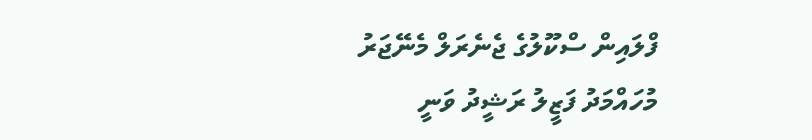ފްލައިން ސްކޫލުގެ ޖެނެރަލް މެނޭޖަރު މުހައްމަދު ފަޒީލު ރަޝީދު ވަނީ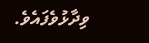ވިދާޅުވެފައެވެ.